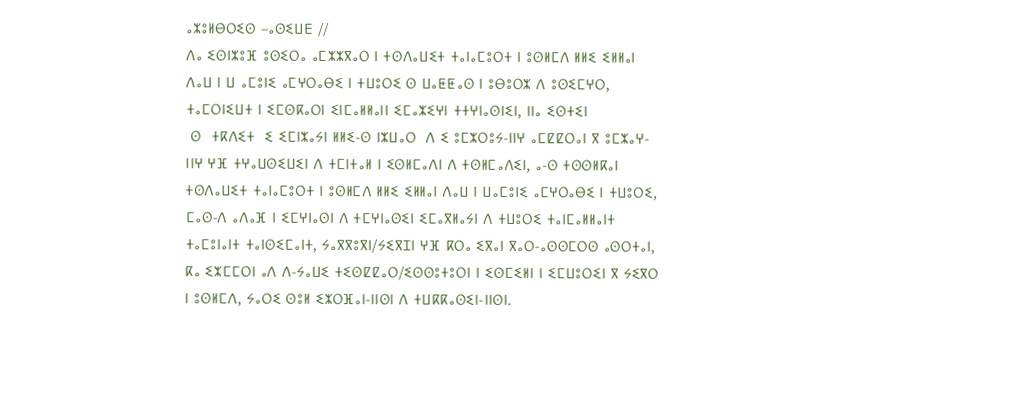ⴰⵣⵓⵍⴱⵔⵉⵙ –ⴰⵙⵉⵡⴹ //
ⴷⴰ ⵉⵙⵏⵣⵓⴼ ⵓⵙⵉⵔⴰ ⴰⵎⵣⵣⴳⴰⵔ ⵏ ⵜⵙⴷⴰⵡⵉⵜ ⵜⴰⵏⴰⵎⵓⵔⵜ ⵏ ⵓⵙⵍⵎⴷ ⵍⵍⵉ ⵉⵍⵍⴰⵏ ⴷⴰⵡ ⵏ ⵡ ⴰⵎⵓⵏⵉ ⴰⵎⵖⵔⴰⴱⵉ ⵏ ⵜⵡⵓⵔⵉ ⵙ ⵡⴰⵟⵟⴰⵙ ⵏ ⵓⴱⵓⵔⵣ ⴷ ⵓⵙⵉⵎⵖⵔ,
ⵜⴰⵎⵔⵏⵉⵡⵜ ⵏ ⵉⵎⵙⴽⴰⵔⵏ ⵉⵏⵎⴰⵍⵍⴰⵏⵏ ⵉⵎⴰⵣⵉⵖⵏ ⵜⵜⵖⵏⴰⵙⵏⵉⵏ, ⵏⵏⴰ ⵉⵙⵜⵉⵏ
 ⵙ  ⵜⴽⴷⵉⵜ  ⵉ ⵉⵎⵏⵣⴰⵢⵏ ⵍⵍⵉ-ⵙ ⵏⵣⵡⴰⵔ  ⴷ ⵉ ⵓⵎⵣⵔⵓⵢ-ⵏⵏⵖ ⴰⵎⵇⵇⵔⴰⵏ ⴳ ⵓⵎⵣⴰⵖ-ⵏⵏⵖ ⵖⴼ ⵜⵖⴰⵡⵙⵉⵡⵉⵏ ⴷ ⵜⵎⵏⵜⴰⵍ ⵏ ⵉⵙⵍⵎⴰⴷⵏ ⴷ ⵜⵙⵍⵎⴰⴷⵉⵏ, ⴰ-ⵙ ⵜⵙⵙⵍⴽⴰⵏ ⵜⵙⴷⴰⵡⵉⵜ ⵜⴰⵏⴰⵎⵓⵔⵜ ⵏ ⵓⵙⵍⵎⴷ ⵍⵍⵉ ⵉⵍⵍⴰⵏ ⴷⴰⵡ ⵏ ⵡⴰⵎⵓⵏⵉ ⴰⵎⵖⵔⴰⴱⵉ ⵏ ⵜⵡⵓⵔⵉ, ⵎⴰⵙ-ⴷ ⴰⴷⴰⴼ ⵏ ⵉⵎⵖⵏⴰⵙⵏ ⴷ ⵜⵎⵖⵏⴰⵙⵉⵏ ⵉⵎⴰⴳⵍⴰⵢⵏ ⴷ ⵜⵡⵓⵔⵉ ⵜⴰⵏⵎⴰⵍⵍⴰⵏⵜ ⵜⴰⵎⵓⵏⴰⵏⵜ ⵜⴰⵏⵙⵉⵎⴰⵏⵜ, ⵢⴰⴳⴳⵓⴳⵏ/ⵢⵉⴳⵊⵏ ⵖⴼ ⴽⵔⴰ ⵉⴳⴰⵏ ⴳⴰⵔ-ⴰⵙⵙⵎⵔⵙ ⴰⵙⵔⵜⴰⵏ, ⴽⴰ ⵉⵣⵎⵎⵔⵏ ⴰⴷ ⴷ-ⵢⴰⵡⵉ ⵜⵉⵙⵇⵇⴰⵔ/ⵉⵙⵙⵓⵜⵓⵔⵏ ⵏ ⵉⵙⵎⵉⵍⵏ ⵏ ⵉⵎⵡⵓⵔⵉⵏ ⴳ ⵢⵉⴳⵔ ⵏ ⵓⵙⵍⵎⴷ, ⵢⴰⵔⵉ ⵙⵓⵍ ⵉⵣⵔⴼⴰⵏ-ⵏⵏⵙⵏ ⴷ ⵜⵡⴽⴽⴰⵙⵉⵏ-ⵏⵏⵙⵏ.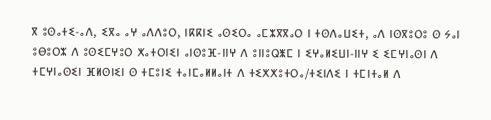ⴳ ⵓⵙⴰⵜⵉ-ⴰⴷ, ⵉⴳⴰ ⴰⵖ ⴰⴷⴷⵓⵔ, ⵏⴽⴽⵏⵉ ⴰⵙⵉⵔⴰ ⴰⵎⵣⴳⴳⴰⵔ ⵏ ⵜⵙⴷⴰⵡⵉⵜ, ⴰⴷ ⵏⵙⴳⵓⵔⵓ ⵙ ⵢⴰⵏ ⵓⴱⵓⵔⵣ ⴷ ⵓⵙⵉⵎⵖⵓⵔ ⵅⴰⵜⵔⵏⵉⵏ ⴰⵏⵙⵓⴼ-ⵏⵏⵖ ⴷ ⵓⵏⵏⵓⵕⵥⵎ ⵏ ⵉⵖⴰⵍⵉⵡⵏ-ⵏⵏⵖ ⵉ ⵉⵎⵖⵏⴰⵙⵏ ⴷ ⵜⵎⵖⵏⴰⵙⵉⵏ ⴼⵍⵙⵏⵉⵏ ⵙ ⵜⵎⵓⵏⵉ ⵜⴰⵏⵎⴰⵍⵍⴰⵏⵜ ⴷ ⵜⵉⵅⵅⵓⵜⵔⴰ/ⵜⵉⵏⴷⵉ ⵏ ⵜⵎⵏⵜⴰⵍ ⴷ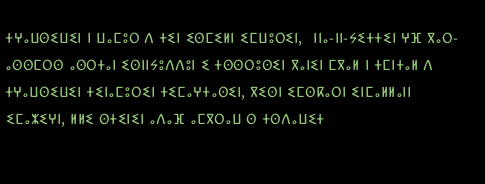ⵜⵖⴰⵡⵙⵉⵡⵉⵏ ⵏ ⵡⴰⵎⵓⵔ ⴷ ⵜⵉⵏ ⵉⵙⵎⵉⵍⵏ ⵉⵎⵡⵓⵔⵉⵏ,  ⵏⵏⴰ-ⵏⵏ-ⵢⵉⵜⵜⵉⵏ ⵖⴼ ⴳⴰⵔ-ⴰⵙⵙⵎⵔⵙ ⴰⵙⵔⵜⴰⵏ ⵉⵙⵏⵏⵢⵓⴷⴷⵓⵏ ⵉ ⵜⵙⵙⵔⵓⵙⵉⵏ ⴳⴰⵏⵉⵏ ⵎⴳⴰⵍ ⵏ ⵜⵎⵏⵜⴰⵍ ⴷ ⵜⵖⴰⵡⵙⵉⵡⵉⵏ ⵜⵉⵏⴰⵎⵓⵔⵉⵏ ⵜⵉⵎⴰⵖⵜⴰⵙⵉⵏ, ⴳⵉⵙⵏ ⵉⵎⵙⴽⴰⵔⵏ ⵉⵏⵎⴰⵍⵍⴰⵏⵏ ⵉⵎⴰⵣⵉⵖⵏ, ⵍⵍⵉ ⵙⵜⵉⵏⵉⵏ ⴰⴷⴰⴼ ⴰⵎⴳⵔⴰⵡ ⵙ ⵜⵙⴷⴰⵡⵉⵜ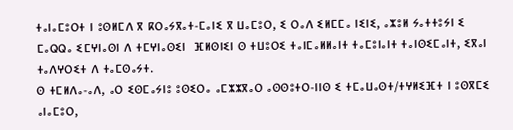ⵜⴰⵏⴰⵎⵓⵔⵜ ⵏ ⵓⵙⵍⵎⴷ ⴳ ⴽⵔⴰⵢⴳⴰⵜ-ⵎⴰⵏⵉ ⴳ ⵡⴰⵎⵓⵔ, ⵉ ⵔⴰⴷ ⵉⵍⵎⵎⴰ ⵏⵉⵏⵉ, ⴰⵣⵓⵍ ⵢⴰⵜⵜⵓⵢⵏ ⵉ ⵎⴰⵕⵕⴰ ⵉⵎⵖⵏⴰⵙⵏ ⴷ ⵜⵎⵖⵏⴰⵙⵉⵏ  ⴼⵍⵙⵏⵉⵏ ⵙ ⵜⵡⵓⵔⵉ ⵜⴰⵏⵎⴰⵍⵍⴰⵏⵜ ⵜⴰⵎⵓⵏⴰⵏⵜ ⵜⴰⵏⵙⵉⵎⴰⵏⵜ, ⵉⴳⴰⵏ ⵜⴰⴷⵖⵔⵉⵜ ⴷ ⵜⴰⵎⵙⴰⵢⵜ.
ⵙ ⵜⵎⵍⴷⴰ-ⴰⴷ, ⴰⵔ ⵉⵙⵎⴰⵢⵏⵓ ⵓⵙⵉⵔⴰ ⴰⵎⵣⵣⴳⴰⵔ ⴰⵙⵙⵓⵜⵔ-ⵏⵏⵙ ⵉ ⵜⵎⴰⵡⴰⵙⵜ/ⵜⵖⵍⵉⴼⵜ ⵏ ⵓⵙⴳⵎⵉ ⴰⵏⴰⵎⵓⵔ,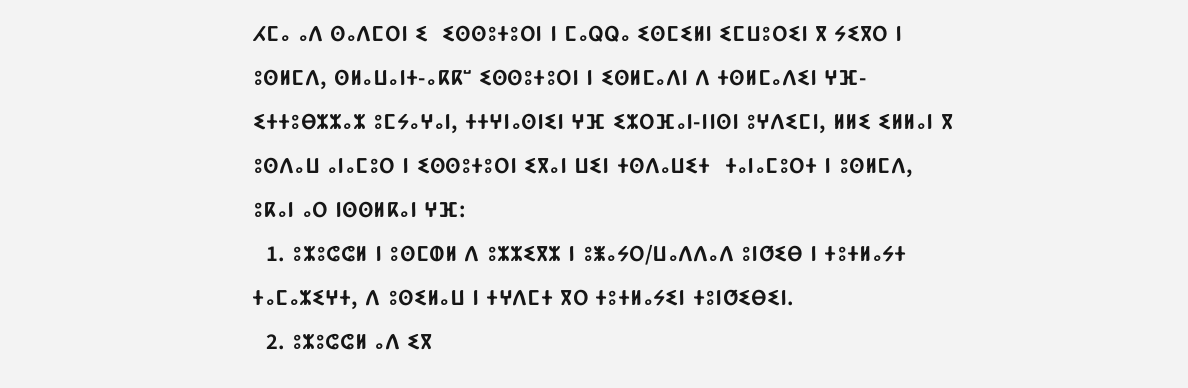ⵃⵎⴰ ⴰⴷ ⵙⴰⴷⵎⵔⵏ ⵉ  ⵉⵙⵙⵓⵜⵓⵔⵏ ⵏ ⵎⴰⵕⵕⴰ ⵉⵙⵎⵉⵍⵏ ⵉⵎⵡⵓⵔⵉⵏ ⴳ ⵢⵉⴳⵔ ⵏ ⵓⵙⵍⵎⴷ, ⵙⵍⴰⵡⴰⵏⵜ-ⴰⴽⴽⵯ ⵉⵙⵙⵓⵜⵓⵔⵏ ⵏ ⵉⵙⵍⵎⴰⴷⵏ ⴷ ⵜⵙⵍⵎⴰⴷⵉⵏ ⵖⴼ-ⵉⵜⵜⵓⴱⵣⵣⴰⵣ ⵓⵎⵢⴰⵖⴰⵏ, ⵜⵜⵖⵏⴰⵙⵏⵉⵏ ⵖⴼ ⵉⵣⵔⴼⴰⵏ-ⵏⵏⵙⵏ ⵓⵖⴷⵉⵎⵏ, ⵍⵍⵉ ⵉⵍⵍⴰⵏ ⴳ ⵓⵙⴷⴰⵡ ⴰⵏⴰⵎⵓⵔ ⵏ ⵉⵙⵙⵓⵜⵓⵔⵏ ⵉⴳⴰⵏ ⵡⵉⵏ ⵜⵙⴷⴰⵡⵉⵜ  ⵜⴰⵏⴰⵎⵓⵔⵜ ⵏ ⵓⵙⵍⵎⴷ, ⵓⴽⴰⵏ ⴰⵔ ⵏⵙⵙⵍⴽⴰⵏ ⵖⴼ:
  1. ⵓⵣⵓⵛⵛⵍ ⵏ ⵓⵙⵎⵀⵍ ⴷ ⵓⵣⵣⵉⴳⵣ ⵏ ⵓⵥⴰⵢⵔ/ⵡⴰⴷⴷⴰⴷ ⵓⵏⵚⵉⴱ ⵏ ⵜⵓⵜⵍⴰⵢⵜ ⵜⴰⵎⴰⵣⵉⵖⵜ, ⴷ ⵓⵙⵉⵍⴰⵡ ⵏ ⵜⵖⴷⵎⵜ ⴳⵔ ⵜⵓⵜⵍⴰⵢⵉⵏ ⵜⵓⵏⵚⵉⴱⵉⵏ.
  2. ⵓⵣⵓⵛⵛⵍ ⴰⴷ ⵉⴳ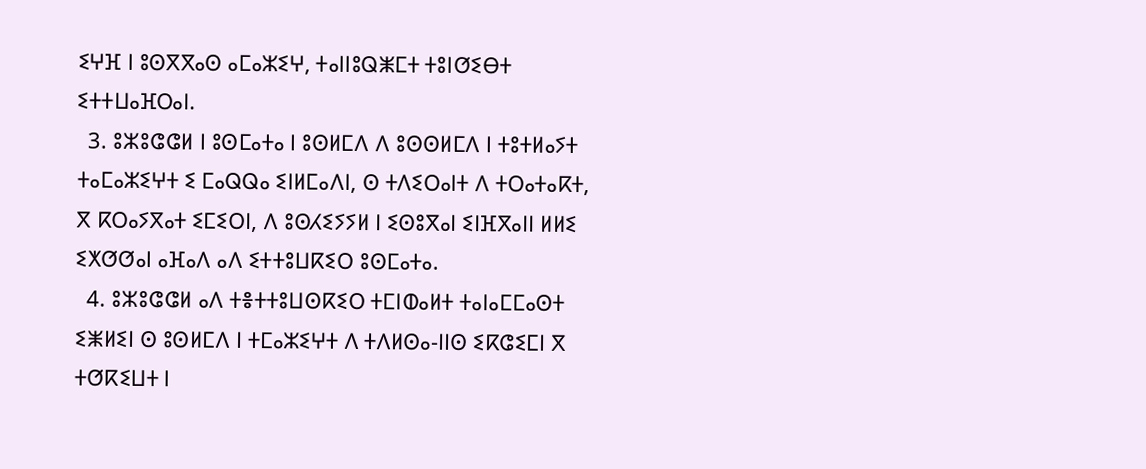ⵉⵖⴼ ⵏ ⵓⵙⴳⴳⴰⵙ ⴰⵎⴰⵣⵉⵖ, ⵜⴰⵏⵏⵓⵕⵥⵎⵜ ⵜⵓⵏⵚⵉⴱⵜ ⵉⵜⵜⵡⴰⴼⵔⴰⵏ.
  3. ⵓⵣⵓⵛⵛⵍ ⵏ ⵓⵙⵎⴰⵜⴰ ⵏ ⵓⵙⵍⵎⴷ ⴷ ⵓⵙⵙⵍⵎⴷ ⵏ ⵜⵓⵜⵍⴰⵢⵜ ⵜⴰⵎⴰⵣⵉⵖⵜ ⵉ ⵎⴰⵕⵕⴰ ⵉⵏⵍⵎⴰⴷⵏ, ⵙ ⵜⴷⵉⵔⴰⵏⵜ ⴷ ⵜⵔⴰⵜⴰⴽⵜ, ⴳ ⴽⵔⴰⵢⴳⴰⵜ ⵉⵎⵉⵔⵏ, ⴷ ⵓⵙⵃⵉⵢⵢⵍ ⵏ ⵉⵙⵓⴳⴰⵏ ⵉⵏⴼⴳⴰⵏⵏ ⵍⵍⵉ ⵉⵅⵚⵚⴰⵏ ⴰⴼⴰⴷ ⴰⴷ ⵉⵜⵜⵓⵡⴽⵉⵔ ⵓⵙⵎⴰⵜⴰ.
  4. ⵓⵣⵓⵛⵛⵍ ⴰⴷ ⵜⴻⵜⵜⵓⵡⵙⴽⵉⵔ ⵜⵎⵏⵀⴰⵍⵜ ⵜⴰⵏⴰⵎⵎⴰⵙⵜ ⵉⵥⵍⵉⵏ ⵙ ⵓⵙⵍⵎⴷ ⵏ ⵜⵎⴰⵣⵉⵖⵜ ⴷ ⵜⴷⵍⵙⴰ-ⵏⵏⵙ ⵉⴽⵛⵉⵎⵏ ⴳ ⵜⵚⴽⵉⵡⵜ ⵏ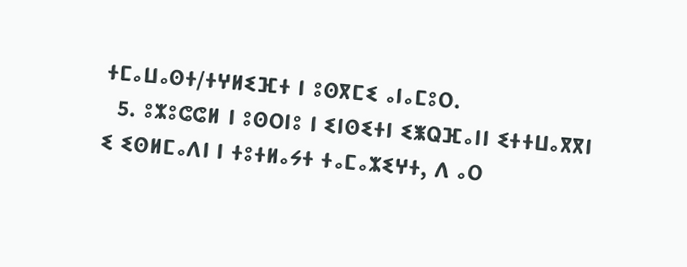ⵜⵎⴰⵡⴰⵙⵜ/ⵜⵖⵍⵉⴼⵜ ⵏ ⵓⵙⴳⵎⵉ ⴰⵏⴰⵎⵓⵔ.
  5. ⵓⵣⵓⵛⵛⵍ ⵏ ⵓⵙⵔⵏⵓ ⵏ ⵉⵏⵙⵉⵜⵏ ⵉⵥⵕⴼⴰⵏⵏ ⵉⵜⵜⵡⴰⴳⴳⵏ ⵉ ⵉⵙⵍⵎⴰⴷⵏ ⵏ ⵜⵓⵜⵍⴰⵢⵜ ⵜⴰⵎⴰⵣⵉⵖⵜ, ⴷ ⴰⵔ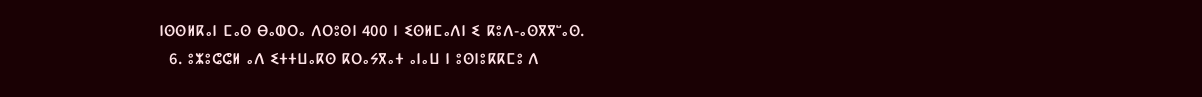ⵏⵙⵙⵍⴽⴰⵏ ⵎⴰⵙ ⴱⴰⵀⵔⴰ ⴷⵔⵓⵙⵏ 400 ⵏ ⵉⵙⵍⵎⴰⴷⵏ ⵉ ⴽⵓⴷ-ⴰⵙⴳⴳⵯⴰⵙ.
  6. ⵓⵣⵓⵛⵛⵍ ⴰⴷ ⵉⵜⵜⵡⴰⴽⵙ ⴽⵔⴰⵢⴳⴰⵜ ⴰⵏⴰⵡ ⵏ ⵓⵙⵏⵓⴽⴽⵎⵓ ⴷ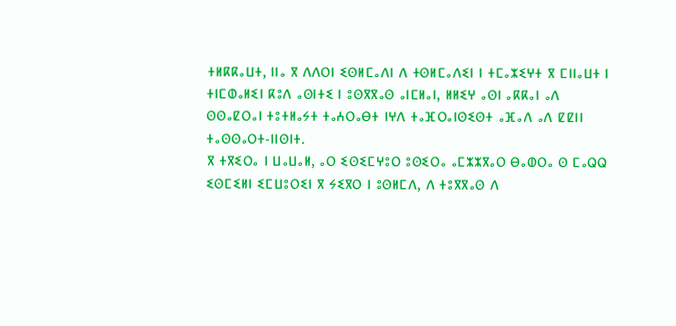ⵜⵍⴽⴽⴰⵡⵜ, ⵏⵏⴰ ⴳ ⴷⴷⵔⵏ ⵉⵙⵍⵎⴰⴷⵏ ⴷ ⵜⵙⵍⵎⴰⴷⵉⵏ ⵏ ⵜⵎⴰⵣⵉⵖⵜ ⴳ ⵎⵏⵏⴰⵡⵜ ⵏ ⵜⵏⵎⵀⴰⵍⵉⵏ ⴽⵓⴷ ⴰⵙⵏⵜⵉ ⵏ ⵓⵙⴳⴳⴰⵙ ⴰⵏⵎⵍⴰⵏ, ⵍⵍⵉⵖ ⴰⵙⵏ ⴰⴽⴽⴰⵏ ⴰⴷ ⵙⵙⴰⵇⵔⴰⵏ ⵜⵓⵜⵍⴰⵢⵜ ⵜⴰⵄⵔⴰⴱⵜ ⵏⵖⴷ ⵜⴰⴼⵔⴰⵏⵙⵉⵙⵜ ⴰⴼⴰⴷ ⴰⴷ ⵇⵇⵏⵏ ⵜⴰⵙⵙⴰⵔⵜ-ⵏⵏⵙⵏⵜ.
ⴳ ⵜⴳⵉⵔⴰ ⵏ ⵡⴰⵡⴰⵍ, ⴰⵔ ⵉⵙⵉⵎⵖⵓⵔ ⵓⵙⵉⵔⴰ ⴰⵎⵣⵣⴳⴰⵔ ⴱⴰⵀⵔⴰ ⵙ ⵎⴰⵕⵕ ⵉⵙⵎⵉⵍⵏ ⵉⵎⵡⵓⵔⵉⵏ ⴳ ⵢⵉⴳⵔ ⵏ ⵓⵙⵍⵎⴷ, ⴷ ⵜⵓⴳⴳⴰⵙ ⴷ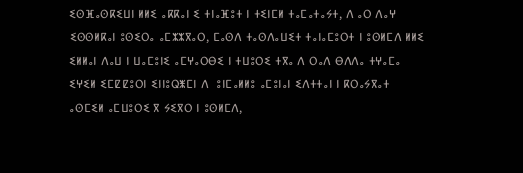ⵉⵙⴼⴰⵙⴽⵉⵡⵏ ⵍⵍⵉ ⴰⴽⴽⴰⵏ ⵉ ⵜⵏⴰⴼⵓⵜ ⵏ ⵜⵉⵏⵎⵍ ⵜⴰⵎⴰⵜⴰⵢⵜ, ⴷ ⴰⵔ ⴷⴰⵖ ⵉⵙⵙⵍⴽⴰⵏ ⵓⵙⵉⵔⴰ ⴰⵎⵣⵣⴳⴰⵔ, ⵎⴰⵙⴷ ⵜⴰⵙⴷⴰⵡⵉⵜ ⵜⴰⵏⴰⵎⵓⵔⵜ ⵏ ⵓⵙⵍⵎⴷ ⵍⵍⵉ ⵉⵍⵍⴰⵏ ⴷⴰⵡ ⵏ ⵡⴰⵎⵓⵏⵉ ⴰⵎⵖⴰⵔⴱⵉ ⵏ ⵜⵡⵓⵔⵉ ⵜⴳⴰ ⴷ ⵔⴰⴷ ⴱⴷⴷⴰ ⵜⵖⴰⵎⴰ ⵉⵖⵉⵍ ⵉⵎⵇⵇⵓⵔⵏ ⵉⵏⵏⵓⵕⵥⵎⵏ ⴷ  ⵓⵏⵎⴰⵍⵍⵓ ⴰⵎⵓⵏⴰⵏ ⵉⴷⵜⵜⴰⵏ ⵏ ⴽⵔⴰⵢⴳⴰⵜ ⴰⵙⵎⵉⵍ ⴰⵎⵡⵓⵔⵉ ⴳ ⵢⵉⴳⵔ ⵏ ⵓⵙⵍⵎⴷ,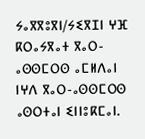ⵢⴰⴳⴳⵓⴳⵏ/ⵢⵉⴳⵊⵏ ⵖⴼ ⴽⵔⴰⵢⴳⴰⵜ ⴳⴰⵔ-ⴰⵙⵙⵎⵔⵙ ⴰⵎⵍⴷⴰⵏ ⵏⵖⴷ ⴳⴰⵔ-ⴰⵙⵙⵎⵔⵙ ⴰⵙⵔⵜⴰⵏ ⵉⵏⵏⵓⴽⵎⴰⵏ.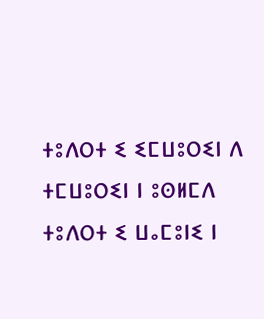ⵜⵓⴷⵔⵜ ⵉ ⵉⵎⵡⵓⵔⵉⵏ ⴷ ⵜⵎⵡⵓⵔⵉⵏ ⵏ ⵓⵙⵍⵎⴷ
ⵜⵓⴷⵔⵜ ⵉ ⵡⴰⵎⵓⵏⵉ ⵏ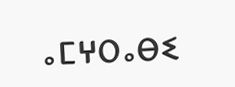ⴰⵎⵖⵔⴰⴱⵉ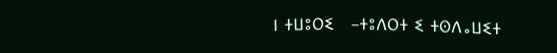ⵏ ⵜⵡⵓⵔⵉ   –ⵜⵓⴷⵔⵜ ⵉ ⵜⵙⴷⴰⵡⵉⵜ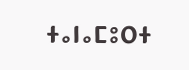ⵜⴰⵏⴰⵎⵓⵔⵜ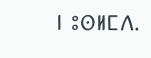ⵏ ⵓⵙⵍⵎⴷ.